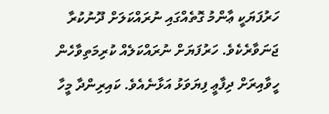ހަރުފަޔަކީ ޢާންމު ގޮތެއްގައި ނުރައްކަލަށް ދޫނުކުރާ ޖަނަވާރެކެވެ. ހަރުފަޔަށް ނުރައްކަލެއް ކުރިމަތިވާހެން ހީވާއިރަށް ދިފާޢީ ފިޔަވަޅު އަޅާނެއެވެ. ކައިރިންދާ މީހާ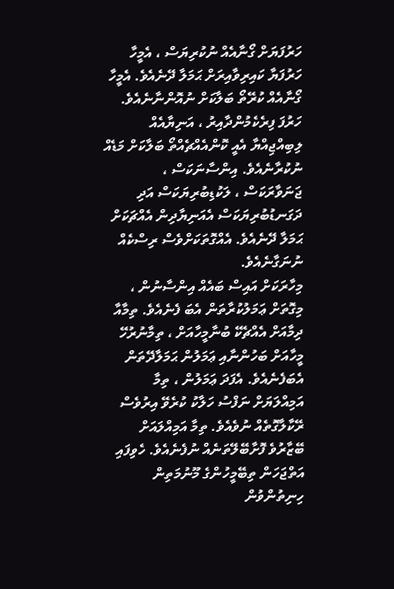ހަރުފަޔަށް ގޯނާއެއް ނުކުރިޔަސް ، އެމީހާ ހަރުފަޔާ ކައިރިވާއިރަށް ޙަމަލާ ދޭނެއެވެ. އެމީހާ ގޯނާއެއް ކުރޭތޯ ބަލާކަށް ނުއޮންނާނެއެވެ. ހަރުފަ ފިރެކެމުންދާއިރު ، އަނިޔާއެއް ލިބިއްޖިއްޔާ އެއީ ކޮންއެއްޗެއްތޯ ބަލާކަށް މަޑެއް ނުކުރާނެއެވެ. އިންސާނަކަސް ، ޖަނަވާރަކަސް ، ލަކުޑިބުރިޔަކަސް އަދި ދަގަނޑުބުރިޔަކަސް އެއަނިޔާދިން އެއްޗަކަށް ޙަމަލާ ދޭނެއެވެ. އެއްގޮތަކަށްވެސް ރިސްކެއް ނުނަގާނެއެވެ.
މިހާރަކަށް އައިސް ބައެއް އިންސާނުން ، މިގޮތަށް ޢަމަލުކުރާތަން އެބަ ފެނެއެވެ. ތިމާއާ ދިމާއަށް އެއްޗެކޭ ބުނާމީހާއަށް ، ތިމާނުރުހޭ މީހާއަށް ބަހުންނާއި ޢަމަލުން ޙަމަލާދޭތަން އެބަފެނެއެވެ. އެފަދަ ޢަމަލުން ، ތިމާ އަމިއްލަޔަށް ނަފްސު ހަލާކު ކުރެވޭ އިރުވެސް ރޭކާލާގޮތެއް ނުވެއެވެ. ތިމާ އަމިއްލައަށް ބޭޒާރުވެ ފޮށާބޭލޭތަނެއް ނުފެނެއެވެ. ހެވިފައި އަތްޖަހަން ތިބޭމީހުންގެ މޫނުމަތިން ހިނިތުންވުން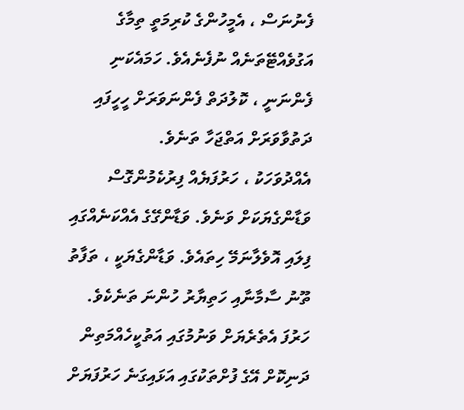ފެނުނަސް ، އެމީހުންގެ ކުރިމަތީ ތިމާގެ އަގުވެއްޓޭތަނެއް ނުފެނެއެވެ. ހަމައެކަނި ފެންނަނީ ، ކޮލުދަތް ފެންނަވަރަށް ހީހީފައި ދަތުވާވަރަށް އަތްޖަހާ ތަނެވެ.
އެއްދުވަހަކު ، ހަރުފަޔެއް ފިރުކެމުންގޮސް ވަޑާންގެޔަކަށް ވަނެވެ. ވަޑާންގޭގެ އެއްކަނެއްގައި ފިލައި އޮވެލާނަމޭ ހިތައެވެ. ވަޑާންގެޔަކީ ، ތަފާތު ތޫނު ސާމާނާއި ހަތިޔާރު ހުންނަ ތަނެކެވެ. ހަރުފަ އެތެރެޔަށް ވަނުމުގައި އަތުކީހެއްމަތިން ދަނިކޮށް އޭގެ ފުށްތަކުގައި އަޅައިގަނެ ހަރުފަޔަށް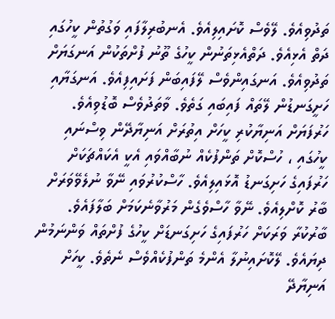ތަދުވިއެވެ. ލޭވެސް ކޮށައިލިއެވެ. އެނބުރިލާފައި ވަގުތުން ކީހުގައި ދަތް އެޅިއެވެ. ދަތްއެޅިތަނުން ކީހުގެ ތޫނު ފުށްތަކުން އަނގަޔަށް ތަދުވިއެވެ. އަނގައިންވެސް ލޭފައިބަން ފަށައިފިއެވެ. އަނގަޔާއި ހަށީގަނޑުން ލޭތައް ފައިބައި ގަތެވެ. ވާތަދުވެސް ބޮޑުވިއެވެ. ހަރުފަޔަށް އަނިޔާކުރި ކީހަށް އިތުރަށް އަނިޔާދޭން ވިސްނައި ކީހުގައި ، ހުސްކޮށް ތަންފުކެއް ނުބާއްވައި އެކީ އެކައްޗަކަށް ހަރުފައިގެ ހަށިގަނޑު އޮޅައިލިއެވެ. ހާސްކުރުވައި ނޭވާ ނުލެވޭވަރަށް ބާރު ކޮށްލިއެވެ. ނޭވާ ހާސްވެގެން މަރުވާނެކަމަށް ބަލާފައެވެ.
ބާރުކުރާ ވަރަކަށް ހަރުފައިގެ ހަށިގަނޑަށް ކީހުގެ ފުށްތައް ވަންނަމުން ދިޔައެވެ. ލޭކޮށައިނުލާ އެންމެ ތަންފުކެއްވެސް ނެތެވެ. ކީހަށް އަނިޔާދޭ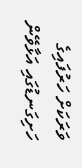ވަރަކަށް ހަރުފައިގެ ހަށިގަނޑުގައި އަޅާވޭން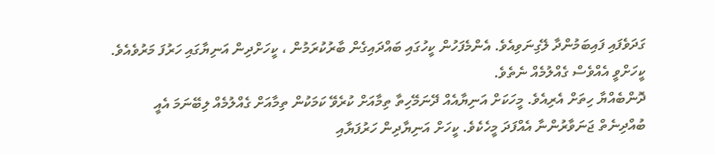ގަދަވެފައި ފައިބަމުންދާ ލޭގިނަވިއެވެ. އެންމެފަހުން ކީހުގައި ބައްދައިގެން ބާރުކުރަމުން ، ކީހަށްދިން އަނިޔާގައި ހަރުފަ މަރުވެއެވެ. ކީހަށްވީ އެއްވެސް ގެއްލުމެއް ނެތެވެ.
ދޮންބެއްޔާ ހިތަށް އެރިއެވެ. މީހަކަށް އަނިޔާއެއް ދޭނަމޭހިތާ ތިމާއަށް ކުރެވޭ ކަމަކުން ތިމާއަށް ގެއްލުމެއް ލިބޭނަމަ އެއީ ބުއްދިނެތް ޖަނަވާރުންނާ އެއްފަދަ މީހެކެވެ. ކީހަށް އަނިޔާދިން ހަރުފަޔާއި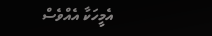އެމީހަކާ އެއްވެސް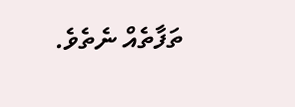ތަފާތެއް ނެތެވެ.